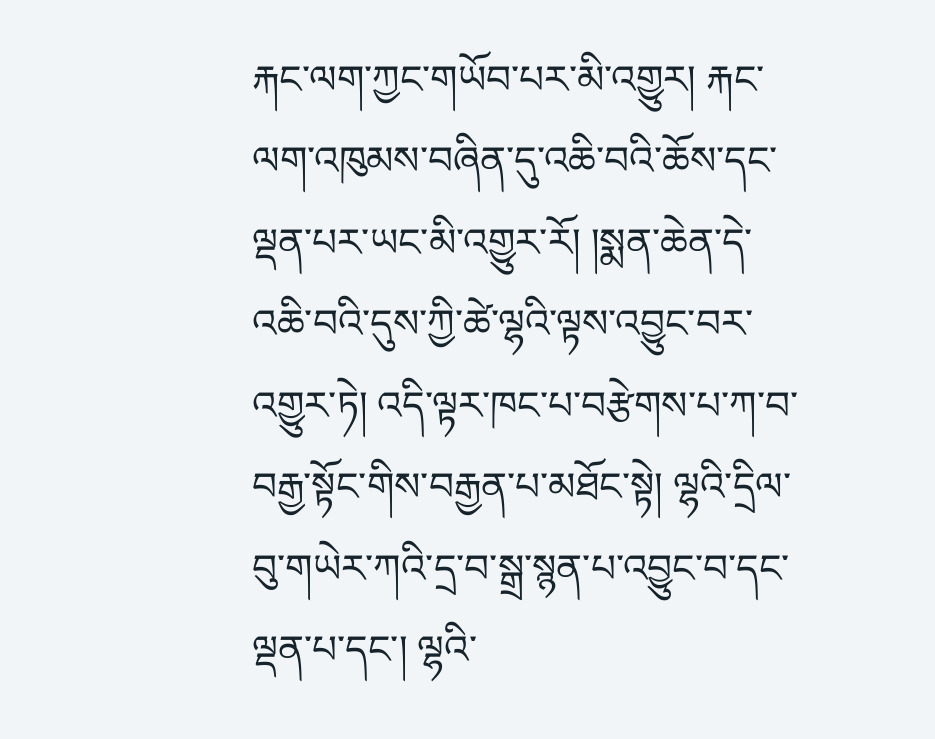རྐང་ལག་ཀྱང་གཡོབ་པར་མི་འགྱུར། རྐང་ལག་འཁུམས་བཞིན་དུ་འཆི་བའི་ཆོས་དང་ལྡན་པར་ཡང་མི་འགྱུར་རོ། །སྨན་ཆེན་དེ་འཆི་བའི་དུས་ཀྱི་ཚེ་ལྷའི་ལྟས་འབྱུང་བར་འགྱུར་ཏེ། འདི་ལྟར་ཁང་པ་བརྩེགས་པ་ཀ་བ་བརྒྱ་སྟོང་གིས་བརྒྱན་པ་མཐོང་སྟེ། ལྷའི་དྲིལ་བུ་གཡེར་ཀའི་དྲ་བ་སྒྲ་སྙན་པ་འབྱུང་བ་དང་ལྡན་པ་དང་། ལྷའི་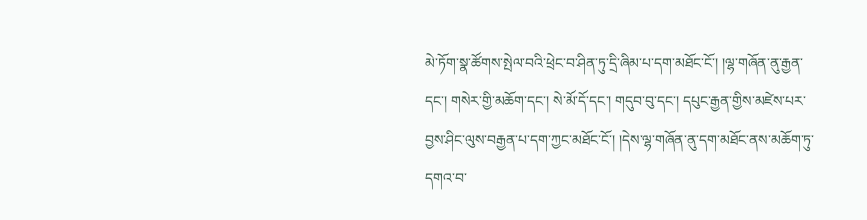མེ་ཏོག་སྣ་ཚོགས་སྤེལ་བའི་ཕྲེང་བ་ཤིན་ཏུ་དྲི་ཞིམ་པ་དག་མཐོང་ངོ་། །ལྷ་གཞོན་ནུ་རྒྱན་དང་། གསེར་གྱི་མཆོག་དང་། སེ་མོ་དོ་དང་། གདུབ་བུ་དང་། དཔུང་རྒྱན་གྱིས་མཛེས་པར་བྱས་ཤིང་ལུས་བརྒྱན་པ་དག་ཀྱང་མཐོང་ངོ་། །དེས་ལྷ་གཞོན་ནུ་དག་མཐོང་ནས་མཆོག་ཏུ་དགའ་བ་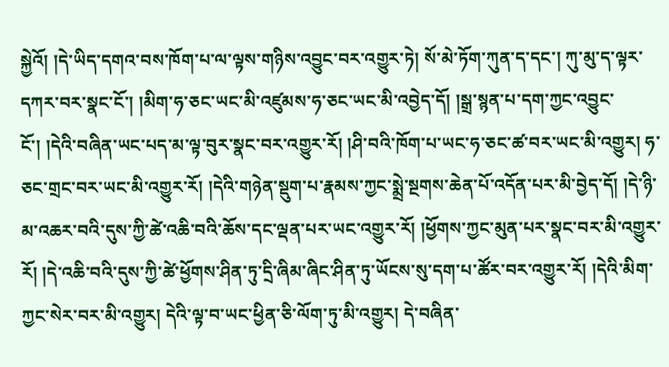སྐྱེའོ། །དེ་ཡིད་དགའ་བས་ཁོག་པ་ལ་ལྟས་གཉིས་འབྱུང་བར་འགྱུར་ཏེ། སོ་མེ་ཏོག་ཀུན་ད་དང་། ཀུ་མུ་ད་ལྟར་དཀར་བར་སྣང་ངོ་། །མིག་ཧ་ཅང་ཡང་མི་འཛུམས་ཧ་ཅང་ཡང་མི་འབྱེད་དོ། །སྒྲ་སྙན་པ་དག་ཀྱང་འབྱུང་ངོ་། །དེའི་བཞིན་ཡང་པད་མ་ལྟ་བུར་སྣང་བར་འགྱུར་རོ། །ཤི་བའི་ཁོག་པ་ཡང་ཧ་ཅང་ཚ་བར་ཡང་མི་འགྱུར། ཧ་ཅང་གྲང་བར་ཡང་མི་འགྱུར་རོ། །དེའི་གཉེན་སྡུག་པ་རྣམས་ཀྱང་སྨྲེ་སྔགས་ཆེན་པོ་འདོན་པར་མི་བྱེད་དོ། །དེ་ཉི་མ་འཆར་བའི་དུས་ཀྱི་ཚེ་འཆི་བའི་ཆོས་དང་ལྡན་པར་ཡང་འགྱུར་རོ། །ཕྱོགས་ཀྱང་མུན་པར་སྣང་བར་མི་འགྱུར་རོ། །དེ་འཆི་བའི་དུས་ཀྱི་ཚེ་ཕྱོགས་ཤིན་ཏུ་དྲི་ཞིམ་ཞིང་ཤིན་ཏུ་ཡོངས་སུ་དག་པ་ཚོར་བར་འགྱུར་རོ། །དེའི་མིག་ཀྱང་སེར་བར་མི་འགྱུར། དེའི་ལྟ་བ་ཡང་ཕྱིན་ཅི་ལོག་ཏུ་མི་འགྱུར། དེ་བཞིན་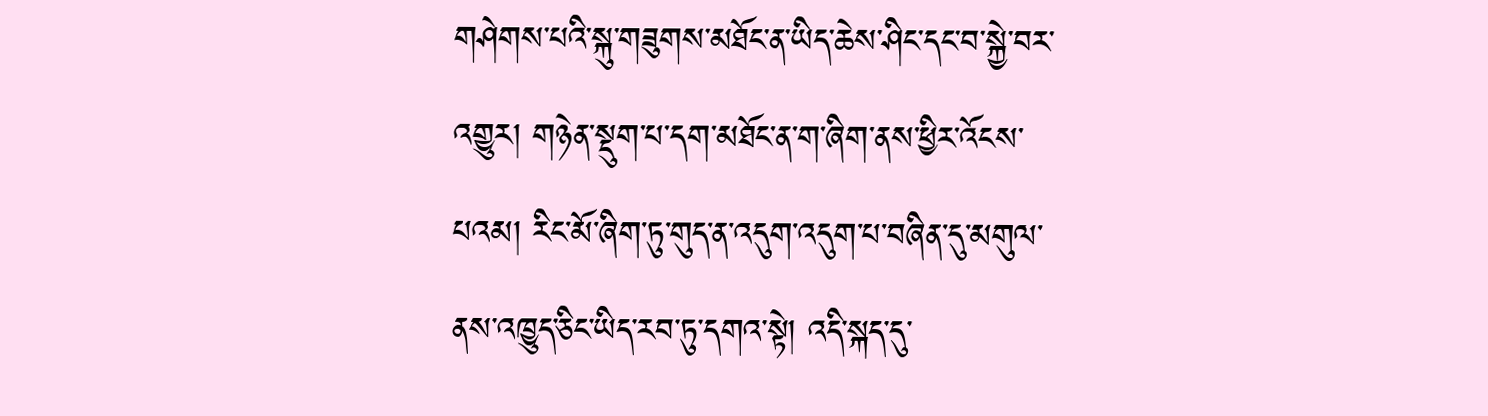གཤེགས་པའི་སྐུ་གཟུགས་མཐོང་ན་ཡིད་ཆེས་ཤིང་དང་བ་སྐྱེ་བར་འགྱུར། གཉེན་སྡུག་པ་དག་མཐོང་ན་ག་ཞིག་ནས་ཕྱིར་འོངས་པའམ། རིང་མོ་ཞིག་ཏུ་གུད་ན་འདུག་འདུག་པ་བཞིན་དུ་མགུལ་ནས་འཁྱུད་ཅིང་ཡིད་རབ་ཏུ་དགའ་སྟེ། འདི་སྐད་དུ་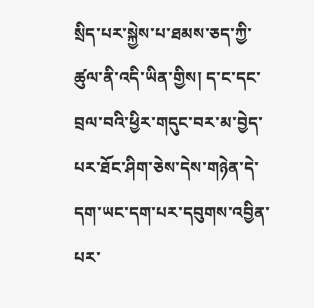སྲིད་པར་སྐྱེས་པ་ཐམས་ཅད་ཀྱི་ཚུལ་ནི་འདི་ཡིན་གྱིས། ད་ང་དང་བྲལ་བའི་ཕྱིར་གདུང་བར་མ་བྱེད་པར་ཐོང་ཤིག་ཅེས་དེས་གཉེན་དེ་དག་ཡང་དག་པར་དབུགས་འབྱིན་པར་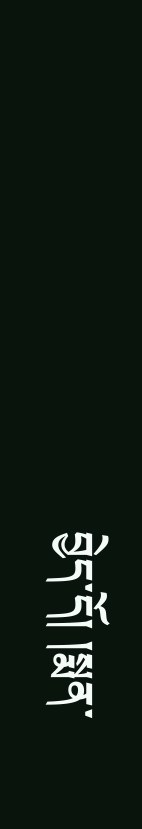བྱེད་དོ། །སྨན་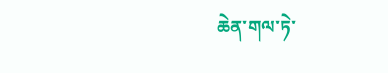ཆེན་གལ་ཏེ་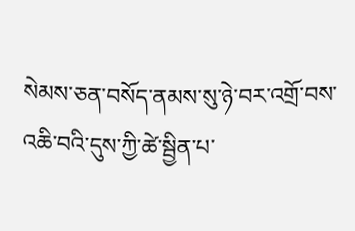སེམས་ཅན་བསོད་ནམས་སུ་ཉེ་བར་འགྲོ་བས་འཆི་བའི་དུས་ཀྱི་ཚེ་སྦྱིན་པ་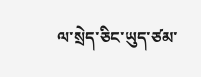ལ་སྲེད་ཅིང་ཡུད་ཙམ་